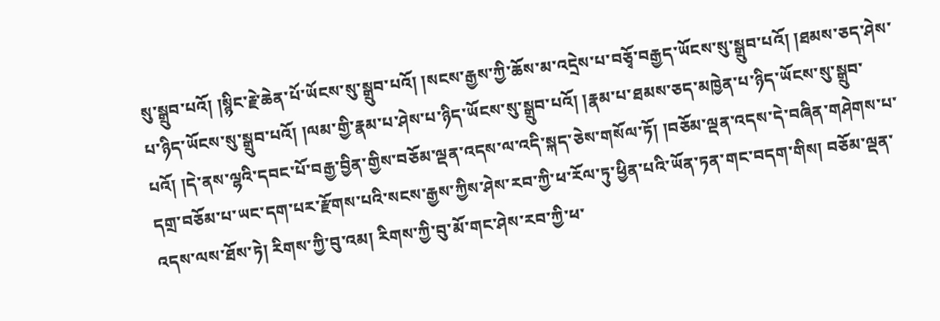སུ་སྒྲུབ་པའོ། །སྙིང་རྗེ་ཆེན་པོ་ཡོངས་སུ་སྒྲུབ་པའོ། །སངས་རྒྱས་ཀྱི་ཆོས་མ་འདྲེས་པ་བཅྭོ་བརྒྱད་ཡོངས་སུ་སྒྲུབ་པའོ། །ཐམས་ཅད་ཤེས་པ་ཉིད་ཡོངས་སུ་སྒྲུབ་པའོ། །ལམ་གྱི་རྣམ་པ་ཤེས་པ་ཉིད་ཡོངས་སུ་སྒྲུབ་པའོ། །རྣམ་པ་ཐམས་ཅད་མཁྱེན་པ་ཉིད་ཡོངས་སུ་སྒྲུབ་པའོ། །དེ་ནས་ལྷའི་དབང་པོ་བརྒྱ་བྱིན་གྱིས་བཅོམ་ལྡན་འདས་ལ་འདི་སྐད་ཅེས་གསོལ་ཏོ། །བཅོམ་ལྡན་འདས་དེ་བཞིན་གཤེགས་པ་དགྲ་བཅོམ་པ་ཡང་དག་པར་རྫོགས་པའི་སངས་རྒྱས་ཀྱིས་ཤེས་རབ་ཀྱི་ཕ་རོལ་ཏུ་ཕྱིན་པའི་ཡོན་ཏན་གང་བདག་གིས། བཅོམ་ལྡན་འདས་ལས་ཐོས་ཏེ། རིགས་ཀྱི་བུ་འམ། རིགས་ཀྱི་བུ་མོ་གང་ཤེས་རབ་ཀྱི་ཕ་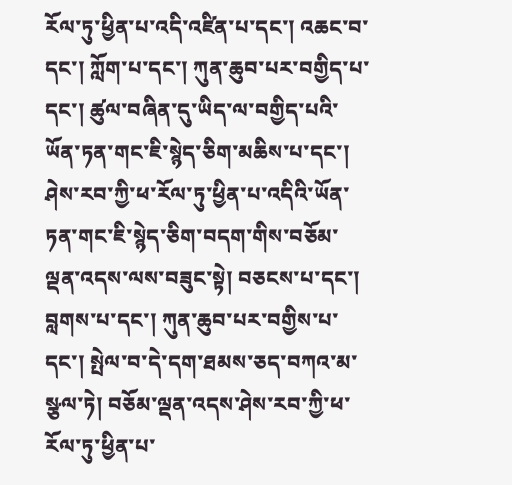རོལ་ཏུ་ཕྱིན་པ་འདི་འཛིན་པ་དང་། འཆང་བ་དང་། ཀློག་པ་དང་། ཀུན་ཆུབ་པར་བགྱིད་པ་དང་། ཚུལ་བཞིན་དུ་ཡིད་ལ་བགྱིད་པའི་ཡོན་ཏན་གང་ཇི་སྙེད་ཅིག་མཆིས་པ་དང་། ཤེས་རབ་ཀྱི་ཕ་རོལ་ཏུ་ཕྱིན་པ་འདིའི་ཡོན་ཏན་གང་ཇི་སྙེད་ཅིག་བདག་གིས་བཅོམ་ལྡན་འདས་ལས་བཟུང་སྟེ། བཅངས་པ་དང་། བླགས་པ་དང་། ཀུན་ཆུབ་པར་བགྱིས་པ་དང་། སྤེལ་བ་དེ་དག་ཐམས་ཅད་བཀའ་མ་སྩལ་ཏེ། བཅོམ་ལྡན་འདས་ཤེས་རབ་ཀྱི་ཕ་རོལ་ཏུ་ཕྱིན་པ་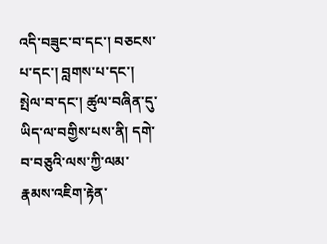འདི་བཟུང་བ་དང་། བཅངས་པ་དང་། བླགས་པ་དང་། སྤེལ་བ་དང་། ཚུལ་བཞིན་དུ་ཡིད་ལ་བགྱིས་པས་ནི། དགེ་བ་བཅུའི་ལས་ཀྱི་ལམ་རྣམས་འཇིག་རྟེན་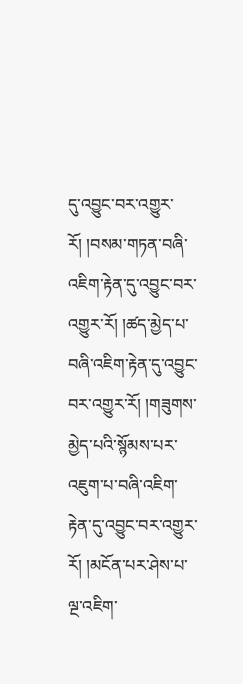དུ་འབྱུང་བར་འགྱུར་རོ། །བསམ་གཏན་བཞི་འཇིག་རྟེན་དུ་འབྱུང་བར་འགྱུར་རོ། །ཚད་མྱེད་པ་བཞི་འཇིག་རྟེན་དུ་འབྱུང་བར་འགྱུར་རོ། །གཟུགས་མྱེད་པའི་སྙོམས་པར་འཇུག་པ་བཞི་འཇིག་རྟེན་དུ་འབྱུང་བར་འགྱུར་རོ། །མངོན་པར་ཤེས་པ་ལྔ་འཇིག་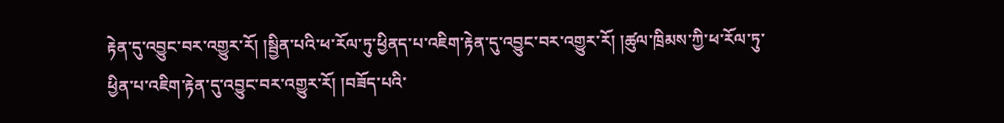རྟེན་དུ་འབྱུང་བར་འགྱུར་རོ། །སྦྱིན་པའི་ཕ་རོལ་ཏུ་ཕྱིནད་པ་འཇིག་རྟེན་དུ་འབྱུང་བར་འགྱུར་རོ། །ཚུལ་ཁྲིམས་ཀྱི་ཕ་རོལ་ཏུ་ཕྱིན་པ་འཇིག་རྟེན་དུ་འབྱུང་བར་འགྱུར་རོ། །བཟོད་པའི་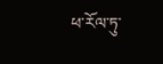ཕ་རོལ་ཏུ་